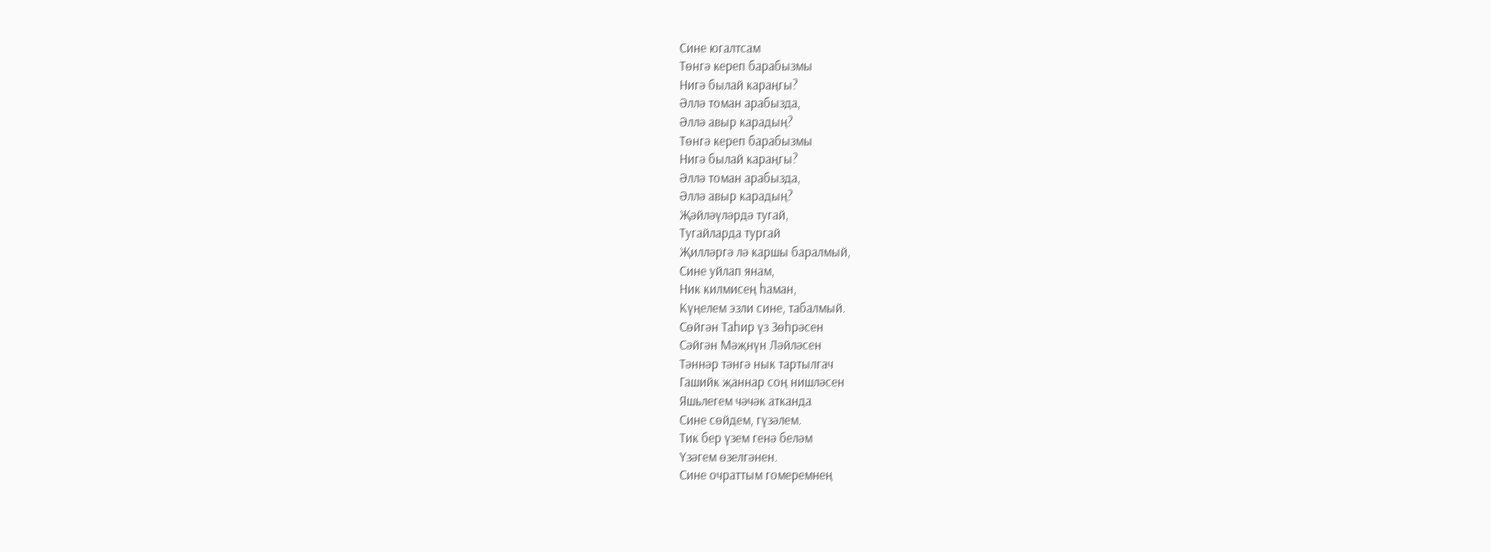Сине югалтсам
Төнгә кереп барабызмы
Нигә былай караңгы?
Әллә томан арабызда,
Әллә авыр карадың?
Төнгә кереп барабызмы
Нигә былай караңгы?
Әллә томан арабызда,
Әллә авыр карадың?
Җәйләүләрдә тугай,
Тугайларда тургай
Җилләргә лә каршы баралмый,
Сине уйлап янам,
Ник килмисең һаман,
Күңелем эзли сине, табалмый.
Сөйгән Таһир үз Зөһрәсен
Сәйгән Мәҗнүн Ләйләсен
Тәннәр тәнгә нык тартылгач
Гашийк җаннар соң нишләсен
Яшьлегем чәчәк атканда
Сине сөйдем, гүзәлем.
Тик бер үзем генә беләм
Үзәгем өзелгәнен.
Сине очраттым гомеремнең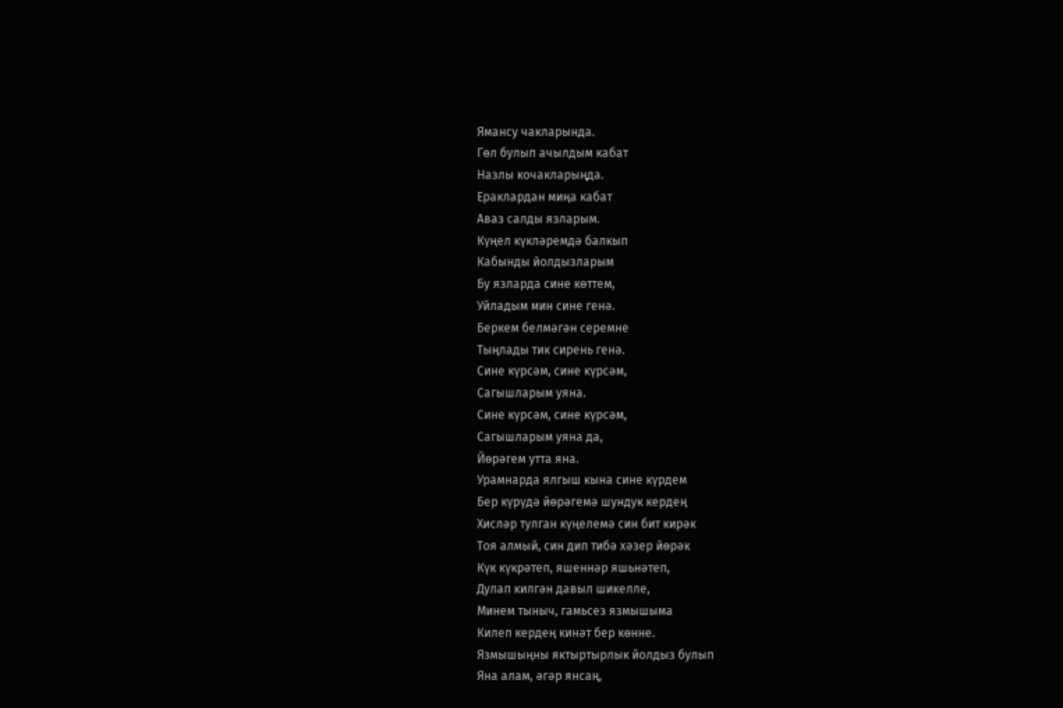Ямансу чакларында.
Гөл булып ачылдым кабат
Назлы кочакларыңда.
Ераклардан миңа кабат
Аваз салды язларым.
Күңел күкләремдә балкып
Кабынды йолдызларым
Бу язларда сине көттем,
Уйладым мин сине генә.
Беркем белмәгән серемне
Тыңлады тик сирень генә.
Сине күрсәм, сине күрсәм,
Сагышларым уяна.
Сине күрсәм, сине күрсәм,
Сагышларым уяна да,
Йөрәгем утта яна.
Урамнарда ялгыш кына сине күрдем
Бер күрүдә йөрәгемә шундук кердең
Хисләр тулган күңелемә син бит кирәк
Тоя алмый, син дип тибә хәзер йөрәк
Күк күкрәтеп, яшеннәр яшьнәтеп,
Дулап килгән давыл шикелле,
Минем тыныч, гамьсез язмышыма
Килеп кердең кинәт бер көнне.
Язмышыңны яктыртырлык йолдыз булып
Яна алам, әгәр янсаң,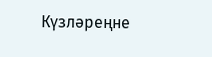Күзләреңне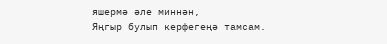яшермә әле миннән,
Яңгыр булып керфегеңә тамсам.